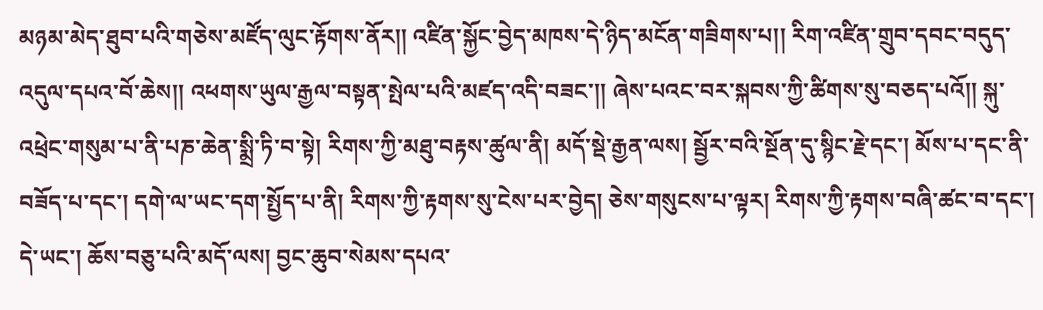མཉམ་མེད་ཐུབ་པའི་གཅེས་མཛོད་ལུང་རྟོགས་ནོར།། འཛིན་སྐྱོང་བྱེད་མཁས་དེ་ཉིད་མངོན་གཟིགས་པ།། རིག་འཛིན་གྲུབ་དབང་བདུད་འདུལ་དཔའ་བོ་ཆེས།། འཕགས་ཡུལ་རྒྱལ་བསྟན་སྤེལ་པའི་མཛད་འདི་བཟང་།། ཞེས་པའང་བར་སྐབས་ཀྱི་ཚིགས་སུ་བཅད་པའོ།། སྐུ་འཕྲེང་གསུམ་པ་ནི་པཎ་ཆེན་སྨྲི་ཏི་བ་སྟེ། རིགས་ཀྱི་མཐུ་བརྟས་ཚུལ་ནི། མདོ་སྡེ་རྒྱན་ལས། སྦྱོར་བའི་སྔོན་དུ་སྙིང་རྗེ་དང་། མོས་པ་དང་ནི་བཟོད་པ་དང་། དགེ་ལ་ཡང་དག་སྤྱོད་པ་ནི། རིགས་ཀྱི་རྟགས་སུ་ངེས་པར་བྱེད། ཅེས་གསུངས་པ་ལྟར། རིགས་ཀྱི་རྟགས་བཞི་ཚང་བ་དང་། དེ་ཡང་། ཆོས་བཅུ་པའི་མདོ་ལས། བྱང་ཆུབ་སེམས་དཔའ་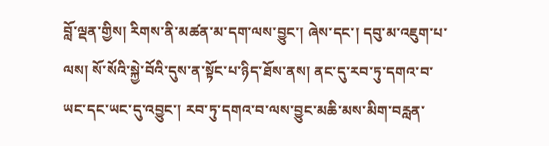བློ་ལྡན་གྱིས། རིགས་ནི་མཚན་མ་དག་ལས་བྱུང་། ཞེས་དང་། དབུ་མ་འཇུག་པ་ལས། སོ་སོའི་སྐྱེ་བོའི་དུས་ན་སྟོང་པ་ཉིད་ཐོས་ནས། ནང་དུ་རབ་ཏུ་དགའ་བ་ཡང་དང་ཡང་དུ་འབྱུང་། རབ་ཏུ་དགའ་བ་ལས་བྱུང་མཆི་མས་མིག་བརླན་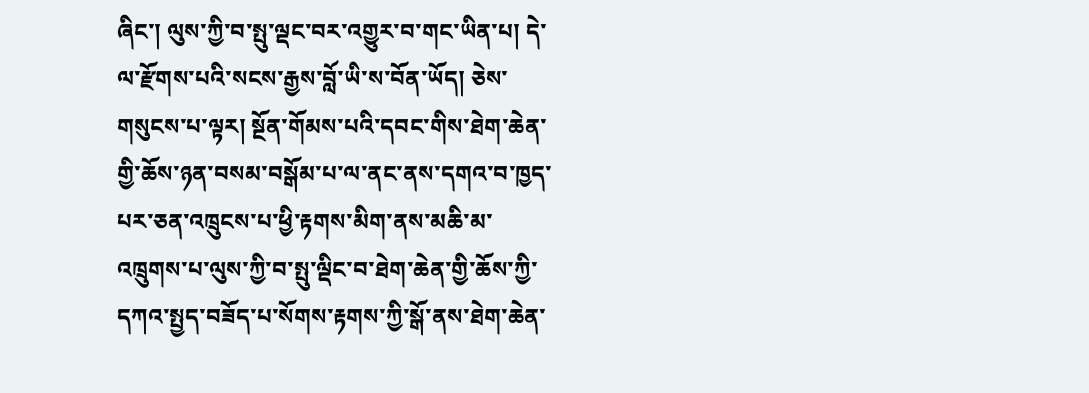ཞིང་། ལུས་ཀྱི་བ་སྤུ་ལྡང་བར་འགྱུར་བ་གང་ཡིན་པ། དེ་ལ་རྫོགས་པའི་སངས་རྒྱས་བློ་ཡི་ས་བོན་ཡོད། ཅེས་གསུངས་པ་ལྟར། སྔོན་གོམས་པའི་དབང་གིས་ཐེག་ཆེན་གྱི་ཆོས་ཉན་བསམ་བསྒོམ་པ་ལ་ནང་ནས་དགའ་བ་ཁྱད་པར་ཅན་འཁྲུངས་པ་ཕྱི་རྟགས་མིག་ནས་མཆི་མ་འཁྲུགས་པ་ལུས་ཀྱི་བ་སྤུ་ལྡིང་བ་ཐེག་ཆེན་གྱི་ཆོས་ཀྱི་དཀའ་སྤྱད་བཟོད་པ་སོགས་རྟགས་ཀྱི་སྒོ་ནས་ཐེག་ཆེན་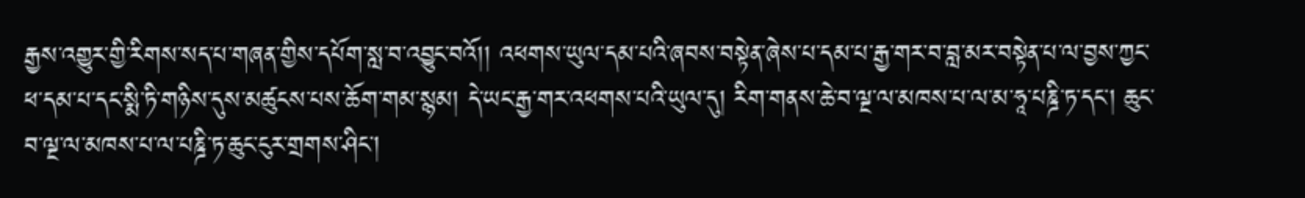རྒྱས་འགྱུར་གྱི་རིགས་སད་པ་གཞན་གྱིས་དཔོག་སླ་བ་འབྱུང་བའོ།། འཕགས་ཡུལ་དམ་པའི་ཞབས་བསྟེན་ཞེས་པ་དམ་པ་རྒྱ་གར་བ་བླ་མར་བསྟེན་པ་ལ་བྱས་ཀྱང་ཕ་དམ་པ་དང་སྨི་ཏི་གཉིས་དུས་མཚུངས་པས་ཆོག་གམ་སྙམ། དེ་ཡང་རྒྱ་གར་འཕགས་པའི་ཡུལ་དུ། རིག་གནས་ཆེ་བ་ལྔ་ལ་མཁས་པ་ལ་མ་ཧཱ་པཎྜི་ཏ་དང་། ཆུང་བ་ལྔ་ལ་མཁས་པ་ལ་པཎྜི་ཏ་ཆུང་ངུར་གྲགས་ཤིང་།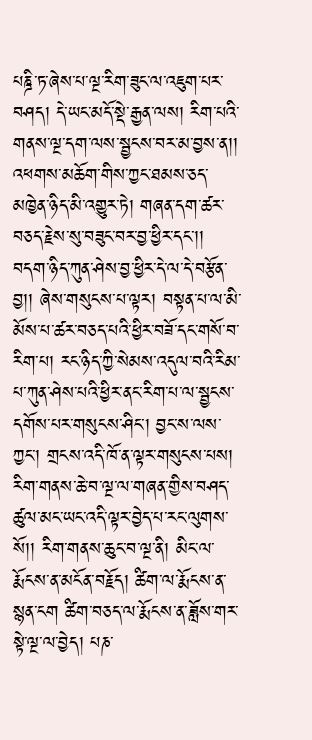པཎྜི་ཏ་ཞེས་པ་ལྔ་རིག་ཟུང་ལ་འཇུག་པར་བཤད། དེ་ཡང་མདོ་སྡེ་རྒྱན་ལས། རིག་པའི་གནས་ལྔ་དག་ལས་སྦྱངས་བར་མ་བྱས་ན།། འཕགས་མཆོག་གིས་ཀྱང་ཐམས་ཅད་མཁྱེན་ཉིད་མི་འགྱུར་ཏེ། གཞན་དག་ཚར་བཅད་རྗེས་སུ་བཟུང་བར་བྱ་ཕྱིར་དང་།། བདག་ཉིད་ཀུན་ཤེས་བྱ་ཕྱིར་དེ་ལ་དེ་བརྩོན་བྱ།། ཞེས་གསུངས་པ་ལྟར། བསྟན་པ་ལ་མི་མོས་པ་ཚར་བཅད་པའི་ཕྱིར་བཟོ་དང་གསོ་བ་རིག་པ། རང་ཉིད་ཀྱི་སེམས་འདུལ་བའི་རིམ་པ་ཀུན་ཤེས་པའི་ཕྱིར་ནང་རིག་པ་ལ་སྦྱངས་དགོས་པར་གསུངས་ཤིང་། བྱང་ས་ལས་ཀྱང་། གྲངས་འདི་ཁོ་ན་ལྟར་གསུངས་པས། རིག་གནས་ཆེ་བ་ལྔ་ལ་གཞན་གྱིས་བཤད་ཚུལ་མང་ཡང་འདི་ལྟར་བྱེད་པ་རང་ལུགས་སོ།། རིག་གནས་ཆུང་བ་ལྔ་ནི། མིང་ལ་རྨོངས་ན་མངོན་བརྗོད། ཚིག་ལ་རྨོངས་ན་སྙན་ངག ཚིག་བཅད་ལ་རྨོངས་ན་ཟློས་གར་སྟེ་ལྔ་ལ་བྱེད། པཎ་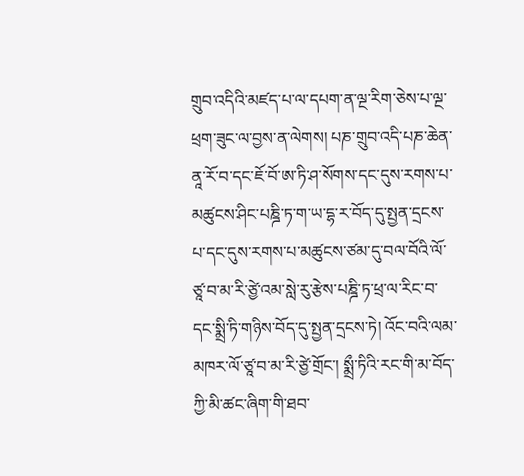གྲུབ་འདིའི་མཛད་པ་ལ་དཔག་ན་ལྔ་རིག་ཅེས་པ་ལྔ་ཕྲག་ཟུང་ལ་བྱས་ན་ལེགས། པཎ་གྲུབ་འདི་པཎ་ཆེན་ནཱ་རོ་བ་དང་ཇོ་བོ་ཨ་ཏི་ཤ་སོགས་དང་དུས་རགས་པ་མཚུངས་ཤིང་པཎྜི་ཏ་ག་ཡ་དྷ་ར་བོད་དུ་སྤྱན་དྲངས་པ་དང་དུས་རགས་པ་མཚུངས་ཙམ་དུ་བལ་བོའི་ལོ་ཙཱ་བ་མ་རི་ཙྱེ་འམ་སླེ་རུ་རྩེས་པཎྜི་ཏ་ཕྲ་ལ་རིང་བ་དང་སྨྲི་ཏི་གཉིས་བོད་དུ་སྤྱན་དྲངས་ཏེ། འོང་བའི་ལམ་མཁར་ལོ་ཙཱ་བ་མ་རི་ཙྱེ་གྲོང་། སྨྲྀ་ཏིའི་རང་གི་མ་བོད་ཀྱི་མི་ཚང་ཞིག་གི་ཐབ་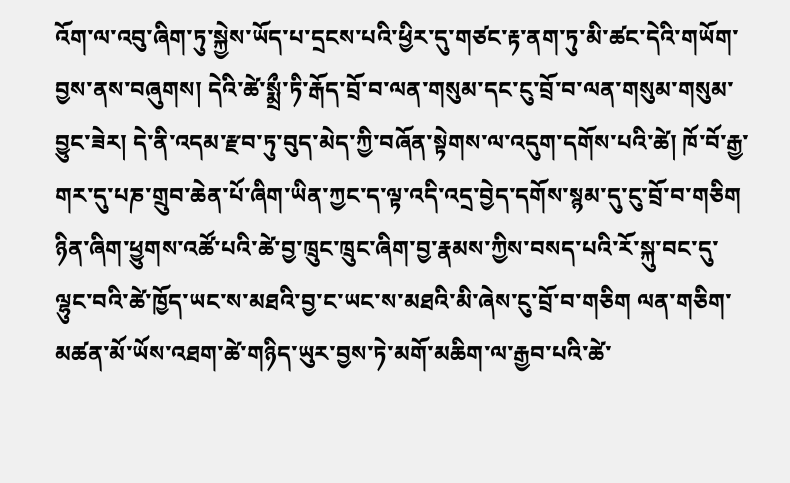འོག་ལ་འབུ་ཞིག་ཏུ་སྐྱེས་ཡོད་པ་དྲངས་པའི་ཕྱིར་དུ་གཙང་རྟ་ནག་ཏུ་མི་ཚང་དེའི་གཡོག་བྱས་ནས་བཞུགས། དེའི་ཚེ་སྨྲྀ་ཏི་རྒོད་བྲོ་བ་ལན་གསུམ་དང་ངུ་བྲོ་བ་ལན་གསུམ་གསུམ་བྱུང་ཟེར། དེ་ནི་འདམ་རྫབ་ཏུ་བུད་མེད་ཀྱི་བཞོན་སྟེགས་ལ་འདུག་དགོས་པའི་ཚེ། ཁོ་བོ་རྒྱ་གར་དུ་པཎ་གྲུབ་ཆེན་པོ་ཞིག་ཡིན་ཀྱང་ད་ལྟ་འདི་འདྲ་བྱེད་དགོས་སྙམ་དུ་ངུ་བྲོ་བ་གཅིག ཉིན་ཞིག་ཕྱུགས་འཚོ་པའི་ཚེ་བྱ་ཁྲུང་ཁྲུང་ཞིག་བྱ་རྣམས་ཀྱིས་བསད་པའི་རོ་སྐུ་བང་དུ་ལྷུང་བའི་ཚེ་ཁྱོད་ཡང་ས་མཐའི་བྱ་ང་ཡང་ས་མཐའི་མི་ཞེས་ངུ་བྲོ་བ་གཅིག ལན་གཅིག་མཚན་མོ་ཡོས་འཐག་ཚེ་གཉིད་ཡུར་བྱས་ཏེ་མགོ་མཆིག་ལ་རྒྱབ་པའི་ཚེ་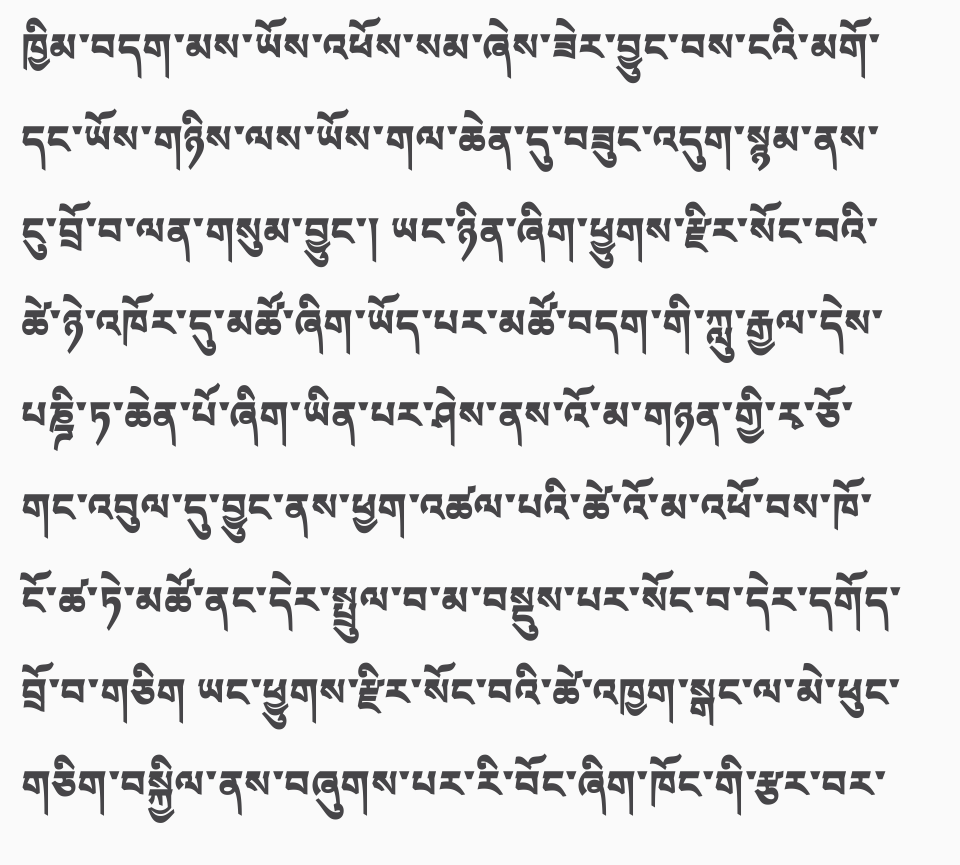ཁྱིམ་བདག་མས་ཡོས་འཕོས་སམ་ཞེས་ཟེར་བྱུང་བས་ངའི་མགོ་དང་ཡོས་གཉིས་ལས་ཡོས་གལ་ཆེན་དུ་བཟུང་འདུག་སྙམ་ནས་ངུ་བྲོ་བ་ལན་གསུམ་བྱུང་། ཡང་ཉིན་ཞིག་ཕྱུགས་རྫིར་སོང་བའི་ཚེ་ཉེ་འཁོར་དུ་མཚོ་ཞིག་ཡོད་པར་མཚོ་བདག་གི་ཀླུ་རྒྱལ་དེས་པཎྜི་ཏ་ཆེན་པོ་ཞིག་ཡིན་པར་ཤེས་ནས་འོ་མ་གཉན་གྱི་རྭ་ཅོ་གང་འབུལ་དུ་བྱུང་ནས་ཕྱག་འཚལ་པའི་ཚེ་འོ་མ་འཕོ་བས་ཁོ་ངོ་ཚ་ཏེ་མཚོ་ནང་དེར་སྤྲུལ་བ་མ་བསྡུས་པར་སོང་བ་དེར་དགོད་བྲོ་བ་གཅིག ཡང་ཕྱུགས་རྫིར་སོང་བའི་ཚེ་འཁྱག་སྒང་ལ་མེ་ཕུང་གཅིག་བསྐྱིལ་ནས་བཞུགས་པར་རི་བོང་ཞིག་ཁོང་གི་རྩར་བར་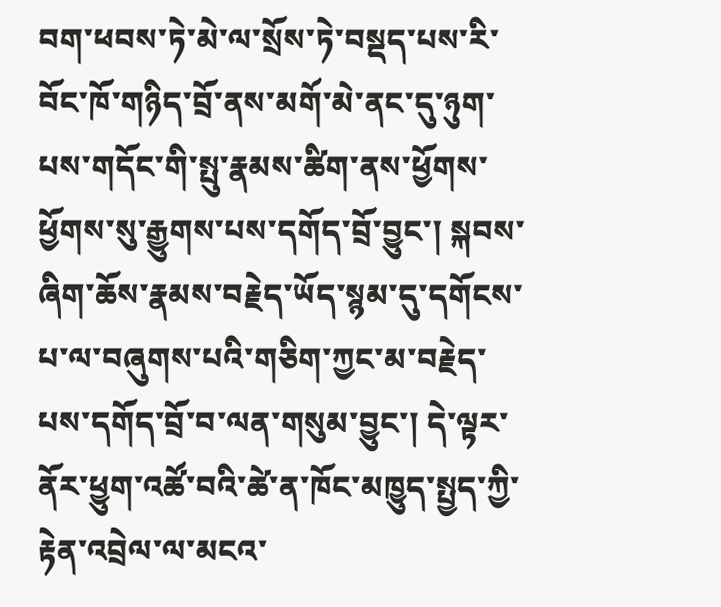བག་ཕབས་ཏེ་མེ་ལ་སྲོས་ཏེ་བསྡད་པས་རི་བོང་ཁོ་གཉིད་བྲོ་ནས་མགོ་མེ་ནང་དུ་ཉུག་པས་གདོང་གི་སྤུ་རྣམས་ཚིག་ནས་ཕྱོགས་ཕྱོགས་སུ་རྒྱུགས་པས་དགོད་བྲོ་བྱུང་། སྐབས་ཞིག་ཆོས་རྣམས་བརྗེད་ཡོད་སྙམ་དུ་དགོངས་པ་ལ་བཞུགས་པའི་གཅིག་ཀྱང་མ་བརྗེད་པས་དགོད་བྲོ་བ་ལན་གསུམ་བྱུང་། དེ་ལྟར་ནོར་ཕྱུག་འཚོ་བའི་ཚེ་ན་ཁོང་མཁྱུད་སྤྱད་ཀྱི་རྟེན་འབྲེལ་ལ་མངའ་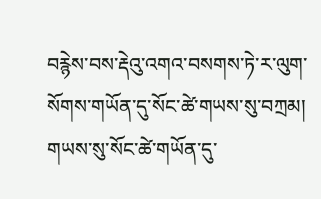བརྙེས་བས་རྡེའུ་འགའ་བསགས་ཏེ་ར་ལུག་སོགས་གཡོན་དུ་སོང་ཚེ་གཡས་སུ་བཀྲམ། གཡས་སུ་སོང་ཚེ་གཡོན་དུ་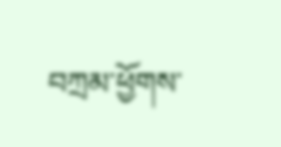བཀྲམ་ཕྱོགས་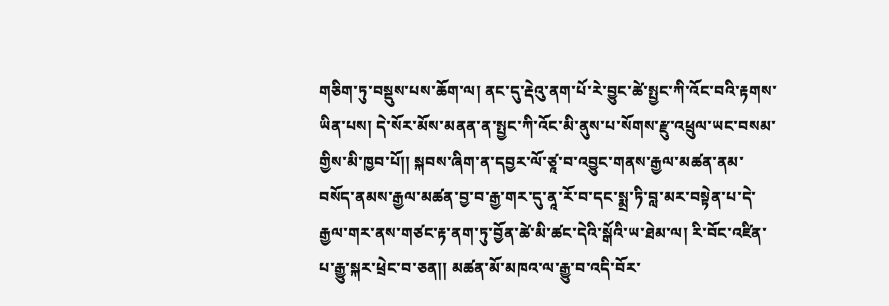གཅིག་ཏུ་བསྡུས་པས་ཆོག་ལ། ནང་དུ་རྡེའུ་ནག་པོ་རེ་བྱུང་ཚེ་སྤྱང་ཀི་འོང་བའི་རྟགས་ཡིན་པས། དེ་སོར་མོས་མནན་ན་སྤྱང་ཀི་འོང་མི་ནུས་པ་སོགས་རྫུ་འཕྲུལ་ཡང་བསམ་གྱིས་མི་ཁྱབ་པོ།། སྐབས་ཞིག་ན་དབྱར་ལོ་ཙཱ་བ་འབྱུང་གནས་རྒྱལ་མཚན་ནམ་བསོད་ནམས་རྒྱལ་མཚན་བྱ་བ་རྒྱ་གར་དུ་ནཱ་རོ་བ་དང་སྨྲ་ཏི་བླ་མར་བསྟེན་པ་དེ་རྒྱལ་གར་ནས་གཙང་རྟ་ནག་ཏུ་བྱོན་ཚེ་མི་ཚང་དེའི་སྒོའི་ཡ་ཐེམ་ལ། རི་བོང་འཛིན་པ་རྒྱུ་སྐར་ཕྲེང་བ་ཅན།། མཚན་མོ་མཁའ་ལ་རྒྱུ་བ་འདི་བོར་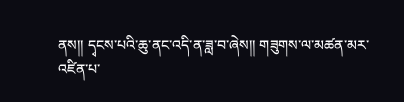ནས།། དྭངས་པའི་ཆུ་ནང་འདི་ན་ཟླ་བ་ཞེས།། གཟུགས་ལ་མཚན་མར་འཛིན་པ་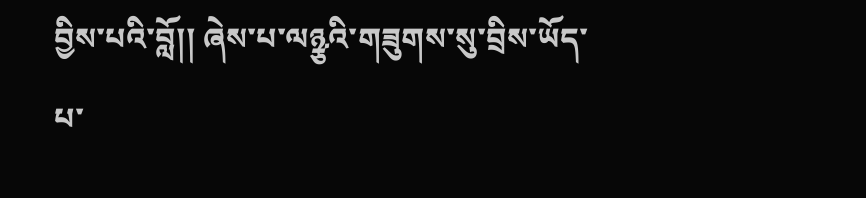བྱིས་པའི་བློ།། ཞེས་པ་ལཉྩའི་གཟུགས་སུ་བྲིས་ཡོད་པ་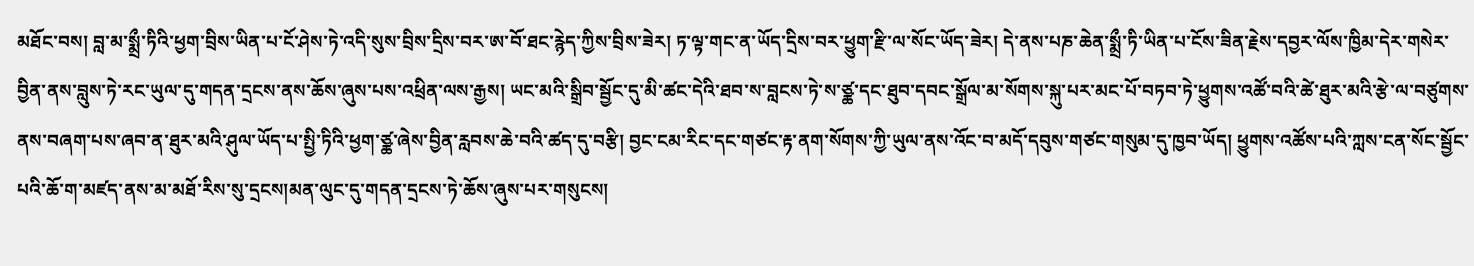མཐོང་བས། བླ་མ་སྨྲྀ་ཏིའི་ཕྱག་བྲིས་ཡིན་པ་ངོ་ཤེས་ཏེ་འདི་སུས་བྲིས་དྲིས་བར་ཨ་བོ་ཐང་རྙེད་ཀྱིས་བྲིས་ཟེར། ཏ་ལྟ་གང་ན་ཡོད་དྲིས་བར་ཕྱུག་རྫི་ལ་སོང་ཡོད་ཟེར། དེ་ནས་པཎ་ཆེན་སྨྲྀ་ཏི་ཡིན་པ་ངོས་ཟིན་རྗེས་དབྱར་ལོས་ཁྱིམ་དེར་གསེར་བྱིན་ནས་བླུས་ཏེ་རང་ཡུལ་དུ་གདན་དྲངས་ནས་ཆོས་ཞུས་པས་འཕྲིན་ལས་རྒྱས། ཡང་མའི་སྒྲིབ་སྦྱོང་དུ་མི་ཚང་དེའི་ཐབ་ས་བླངས་ཏེ་ས་ཙྪ་དང་ཐུབ་དབང་སྒྲོལ་མ་སོགས་སྐུ་པར་མང་པོ་བཏབ་ཏེ་ཕྱུགས་འཚོ་བའི་ཚེ་ཐུར་མའི་རྩེ་ལ་བཙུགས་ནས་བཞག་པས་ཞབ་ན་ཐུར་མའི་ཤུལ་ཡོད་པ་སྤྱི་ཏིའི་ཕྱག་ཙྪ་ཞེས་བྱིན་རླབས་ཆེ་བའི་ཚད་དུ་བརྩི། བྱང་ངམ་རིང་དང་གཙང་རྟ་ནག་སོགས་ཀྱི་ཡུལ་ནས་འོང་བ་མདོ་དབུས་གཙང་གསུམ་དུ་ཁྱབ་ཡོད། ཕྱུགས་འཚོས་པའི་ཀླས་ངན་སོང་སྦྱོང་པའི་ཆོ་ག་མཛད་ནས་མ་མཐོ་རིས་སུ་དྲངས།མན་ལུང་དུ་གདན་དྲངས་ཏེ་ཆོས་ཞུས་པར་གསུངས།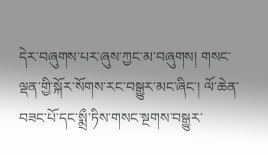དེར་བཞུགས་པར་ཞུས་ཀྱང་མ་བཞུགས། གསང་ལྡན་གྱི་སྐོར་སོགས་རང་བསྒྱུར་མང་ཞིང་། ལོ་ཆེན་བཟང་པོ་དང་སྨྲྀ་ཏིས་གསང་སྔགས་བསྒྱུར་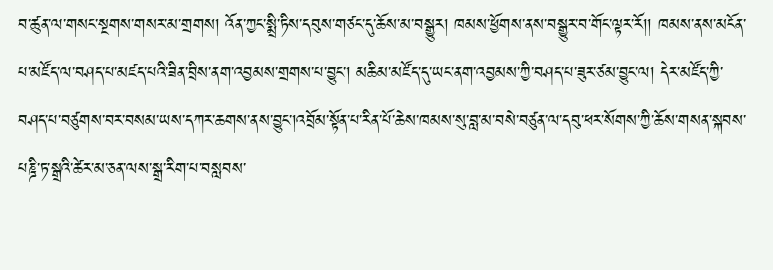བ་ཚུན་ལ་གསང་སྔགས་གསར་མ་གྲགས། འོན་ཀྱང་སྨྲི་ཏིས་དབུས་གཙང་དུ་ཆོས་མ་བསྒྱུར། ཁམས་ཕྱོགས་ནས་བསྒྱུར་བ་གོང་ལྟར་རོ།། ཁམས་ནས་མངོན་པ་མཛོད་ལ་བཤད་པ་མཛད་པའི་ཟིན་བྲིས་ནག་འབྱམས་གྲགས་པ་བྱུང་། མཆིམ་མཛོད་དུ་ཡང་ནག་འབྱམས་ཀྱི་བཤད་པ་ཟུར་ཙམ་བྱུང་ལ། དེར་མཛོད་ཀྱི་བཤད་པ་བཙུགས་བར་བསམ་ཡས་དཀར་ཆགས་ནས་བྱུང་།འབྲོམ་སྟོན་པ་རིན་པོ་ཆེས་ཁམས་སུ་བླ་མ་བསེ་བཙུན་ལ་དབུ་ཕར་སོགས་ཀྱི་ཆོས་གསན་སྐབས་པཎྜི་ཏ་སྒྲའི་ཚེར་མ་ཅན་ལས་སྒྲ་རིག་པ་བསླབས་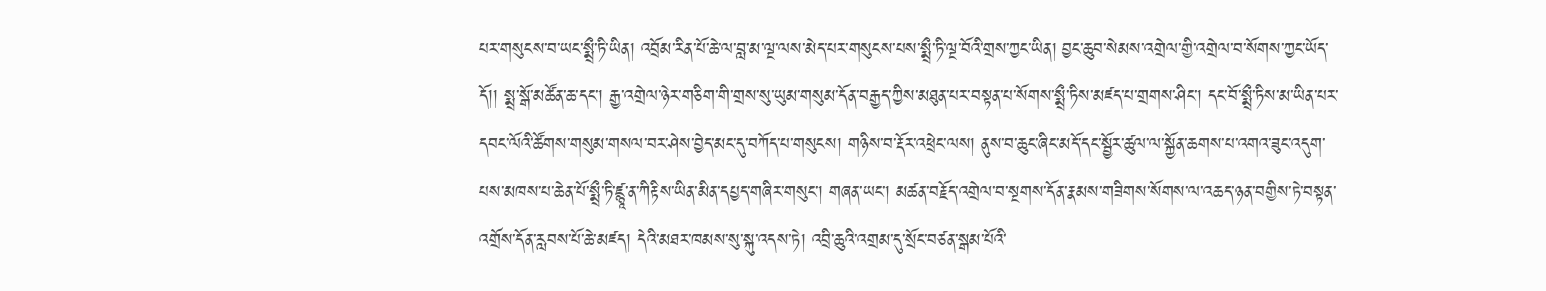པར་གསུངས་བ་ཡང་སྨྲྀ་ཏི་ཡིན། འབྲོམ་རིན་པོ་ཆེ་ལ་བླ་མ་ལྔ་ལས་མེད་པར་གསུངས་པས་སྨྲྀ་ཏི་ལྔ་བོའི་གྲས་ཀྱང་ཡིན། བྱང་ཆུབ་སེམས་འགྲེལ་གྱི་འགྲེལ་བ་སོགས་ཀྱང་ཡོད་དོ།། སྨྲ་སྒོ་མཚོན་ཆ་དང་། རྒྱ་འགྲེལ་ཉེར་གཅིག་གི་གྲས་སུ་ཡུམ་གསུམ་དོན་བརྒྱད་ཀྱིས་མཐུན་པར་བསྟན་པ་སོགས་སྨྲྀ་ཏིས་མཛད་པ་གྲགས་ཤིང་། དང་བོ་སྨྲྀ་ཏིས་མ་ཡིན་པར་དབང་ལོའི་ཚོགས་གསུམ་གསལ་བར་ཤེས་བྱེད་མང་དུ་བཀོད་པ་གསུངས། གཉིས་བ་རྡོར་འཕྲེང་ལས། ནུས་བ་ཆུང་ཞིང་མདོ་དང་སྦྱོར་ཚུལ་ལ་སྐྱོན་ཆགས་པ་འགའ་ཟུང་འདུག་པས་མཁས་པ་ཆེན་པོ་སྨྲྀ་ཏི་ཛྙཱ་ན་ཀིརྟིས་ཡིན་མིན་དཔྱད་གཞིར་གསུང་། གཞན་ཡང་། མཚན་བརྗོད་འགྲེལ་བ་སྔགས་དོན་རྣམས་གཟིགས་སོགས་ལ་འཆད་ཉན་བགྱིས་ཏེ་བསྟན་འགྲོས་དོན་རླབས་པོ་ཆེ་མཛད། དེའི་མཐར་ཁམས་སུ་སྐུ་འདས་ཏེ། འབྲི་ཆུའི་འགྲམ་དུ་སྲོང་བཙན་སྒམ་པོའི་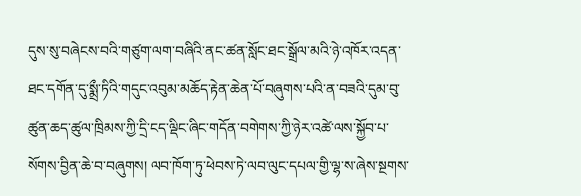དུས་སུ་བཞེངས་བའི་གཙུག་ལག་བཞིའི་ནང་ཚན་སློང་ཐང་སྒྲོལ་མའི་ཉེ་འཁོར་འདན་ཐང་དགོན་དུ་སྨྲྀ་ཏིའི་གདུང་འབུམ་མཆོད་རྟེན་ཆེན་པོ་བཞུགས་པའི་ན་བཟའི་དུམ་བུ་ཚུན་ཆད་ཚུལ་ཁྲིམས་ཀྱི་དྲི་ངད་ལྡིང་ཞིང་གདོན་བགེགས་ཀྱི་ཉེར་འཚེ་ལས་སྐྱོབ་པ་སོགས་བྱིན་ཆེ་བ་བཞུགས། ལབ་ཁོག་ཏུ་ཕེབས་ཏེ་ལབ་ལུང་དཔལ་གྱི་ལྷ་ས་ཞེས་སྔགས་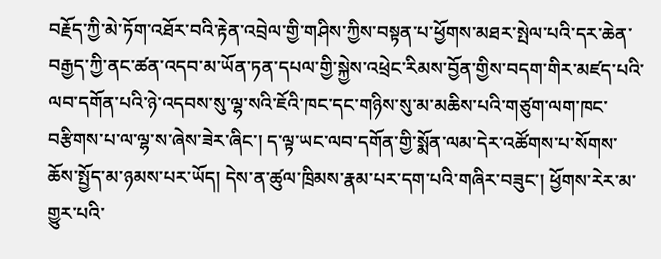བརྗོད་ཀྱི་མེ་ཏོག་འཐོར་བའི་རྟེན་འབྲེལ་གྱི་གཤིས་ཀྱིས་བསྟན་པ་ཕྱོགས་མཐར་སྤེལ་པའི་དར་ཆེན་བརྒྱད་ཀྱི་ནང་ཚན་འདབ་མ་ཡོན་ཏན་དཔལ་གྱི་སྐྱེས་འཕྲེང་རིམས་བྱོན་གྱིས་བདག་གིར་མཛད་པའི་ལབ་དགོན་པའི་ཉེ་འདབས་སུ་ལྷ་སའི་ཇོའི་ཁང་དང་གཉིས་སུ་མ་མཆིས་པའི་གཙུག་ལག་ཁང་བརྩིགས་པ་ལ་ལྷ་ས་ཞེས་ཟེར་ཞིང་། ད་ལྟ་ཡང་ལབ་དགོན་གྱི་སྨོན་ལམ་དེར་འཚོགས་པ་སོགས་ཆོས་སྤྱོད་མ་ཉམས་པར་ཡོད། དེས་ན་ཚུལ་ཁྲིམས་རྣམ་པར་དག་པའི་གཞིར་བཟུང་། ཕྱོགས་རེར་མ་གྱུར་པའི་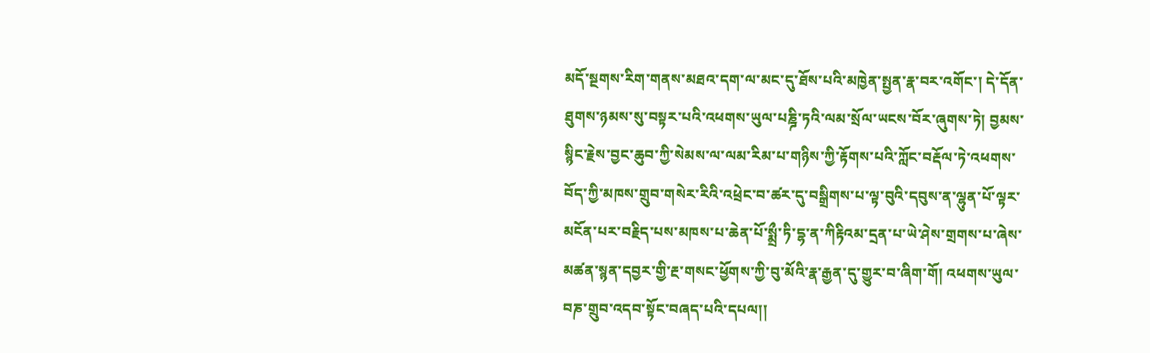མདོ་སྔགས་རིག་གནས་མཐའ་དག་ལ་མང་དུ་ཐོས་པའི་མཁྱེན་སྤྱན་རྣ་བར་འགོང་། དེ་དོན་ཐུགས་ཉམས་སུ་བསྟར་པའི་འཕགས་ཡུལ་པཎྜི་ཏའི་ལམ་སྲོལ་ཡངས་བོར་ཞུགས་ཏེ། བྱམས་སྙིང་རྗེས་བྱང་ཆུབ་ཀྱི་སེམས་ལ་ལམ་རིམ་པ་གཉིས་ཀྱི་རྟོགས་པའི་ཀློང་བརྡོལ་ཏེ་འཕགས་བོད་ཀྱི་མཁས་གྲུབ་གསེར་རིའི་འཕྲེང་བ་ཚར་དུ་བསྒྲིགས་པ་ལྟ་བུའི་དབུས་ན་ལྷུན་པོ་ལྟར་མངོན་པར་བརྗིད་པས་མཁས་པ་ཆེན་པོ་སྨྲྀ་ཏི་དྷ་ན་ཀིརྟིའམ་དྲན་པ་ཡེ་ཤེས་གྲགས་པ་ཞེས་མཚན་སྙན་དབྱར་གྱི་རྔ་གསང་ཕྱོགས་ཀྱི་བུ་མོའི་རྣ་རྒྱན་དུ་གྱུར་བ་ཞིག་གོ། འཕགས་ཡུལ་བཎ་གྲུབ་འདབ་སྟོང་བཞད་པའི་དཔལ།།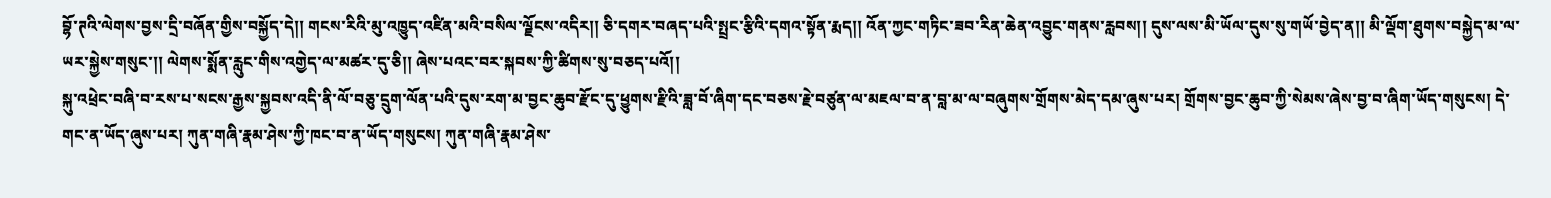བྷོ་ཊའི་ལེགས་བྱས་དྲི་བཞོན་གྱིས་བསྐྱོད་དེ།། གངས་རིའི་མུ་འཁྱུད་འཛིན་མའི་བསིལ་ལྗོངས་འདིར།། ཅི་དགར་བཞད་པའི་སྤྲང་རྩིའི་དགའ་སྟོན་རྨད།། འོན་ཀྱང་གཏིང་ཟབ་རིན་ཆེན་འབྱུང་གནས་རླབས།། དུས་ལས་མི་ཡོལ་དུས་སུ་གཡོ་བྱེད་ན།། མི་ལྡོག་ཐུགས་བསྐྱེད་མ་ལ་ཡར་སྐྱེས་གསུང་།། ལེགས་སྨོན་རླུང་གིས་འགྱེད་ལ་མཚར་དུ་ཅི།། ཞེས་པའང་བར་སྐབས་ཀྱི་ཚིགས་སུ་བཅད་པའོ།།
སྐུ་འཕྲེང་བཞི་བ་རས་པ་སངས་རྒྱས་སྐྱབས་འདི་ནི་ལོ་བཅུ་དྲུག་ལོན་པའི་དུས་རག་མ་བྱང་ཆུབ་རྫོང་དུ་ཕྱུགས་རྫིའི་ཟླ་བོ་ཞིག་དང་བཅས་རྗེ་བཙུན་ལ་མཇལ་བ་ན་བླ་མ་ལ་བཞུགས་གྲོགས་མེད་དམ་ཞུས་པར། གྲོགས་བྱང་ཆུབ་ཀྱི་སེམས་ཞེས་བྱ་བ་ཞིག་ཡོད་གསུངས། དེ་གང་ན་ཡོད་ཞུས་པར། ཀུན་གཞི་རྣམ་ཤེས་ཀྱི་ཁང་བ་ན་ཡོད་གསུངས། ཀུན་གཞི་རྣམ་ཤེས་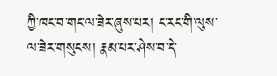ཀྱི་ཁང་བ་གང་ལ་ཟེར་ཞུས་པར། ང་རང་གི་ལུས་ལ་ཟེར་གསུངས། རྣམ་པར་ཤེས་བ་དེ་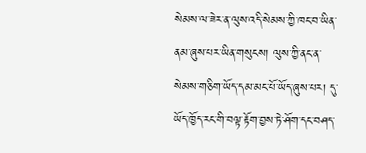སེམས་ལ་ཟེར་ན་ལུས་འདི་སེམས་ཀྱི་ཁང་བ་ཡིན་ནམ་ཞུས་པར་ཡིན་གསུངས། ལུས་ཀྱི་ནང་ན་སེམས་གཅིག་ཡོད་དམ་མང་པོ་ཡོད་ཞུས་པར། དུ་ཡོད་ཁྱོད་རང་གི་བལྟ་རྟོག་བྱས་ཏེ་ཤོག་དང་བཤད་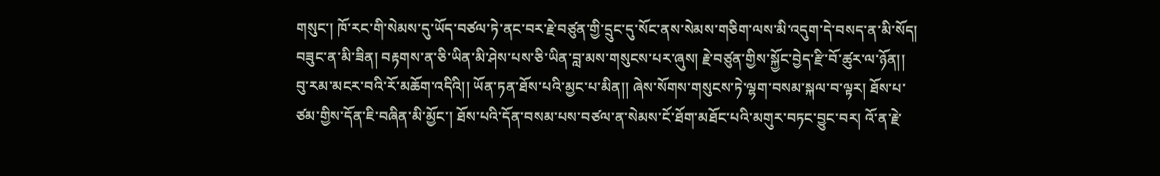གསུང་། ཁོ་རང་གི་སེམས་དུ་ཡོད་བཙལ་ཏེ་ནང་བར་རྗེ་བཙུན་གྱི་དྲུང་དུ་སོང་ནས་སེམས་གཅིག་ལས་མི་འདུག་དེ་བསད་ན་མི་སོད། བཟུང་ན་མི་ཟིན། བརྟགས་ན་ཅི་ཡིན་མི་ཤེས་པས་ཅི་ཡིན་བླ་མས་གསུངས་པར་ཞུས། རྗེ་བཙུན་གྱིས་སྐྱོང་བྱེད་རྫི་བོ་ཚུར་ལ་ཉོན།། བུ་རམ་མངར་བའི་རོ་མཆོག་འདིའི།། ཡོན་ཏན་ཐོས་པའི་མྱང་པ་མིན།། ཞེས་སོགས་གསུངས་ཏེ་ལྷག་བསམ་སྐལ་བ་ལྟར། ཐོས་པ་ཙམ་གྱིས་དོན་ཇི་བཞིན་མི་མྱོང་། ཐོས་པའི་དོན་བསམ་པས་བཙལ་ན་སེམས་ངོ་ཐོག་མཐོང་པའི་མགུར་བཏང་བྱུང་བར། འོ་ན་རྗེ་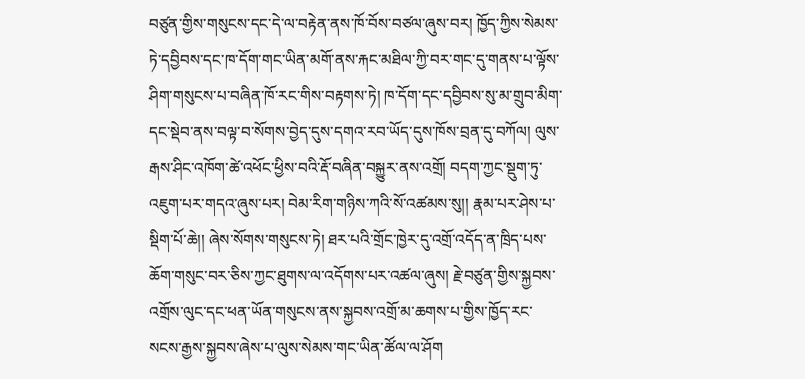བཙུན་གྱིས་གསུངས་དང་དེ་ལ་བརྟེན་ནས་ཁོ་བོས་བཙལ་ཞུས་བར། ཁྱོད་ཀྱིས་སེམས་ཏེ་དབྱིབས་དང་ཁ་དོག་གང་ཡིན་མགོ་ནས་རྐང་མཐིལ་ཀྱི་བར་གང་དུ་གནས་པ་ལྟོས་ཤིག་གསུངས་པ་བཞིན་ཁོ་རང་གིས་བརྟགས་ཏེ། ཁ་དོག་དང་དབྱིབས་སུ་མ་གྲུབ་མིག་དང་སྡེབ་ནས་བལྟ་བ་སོགས་བྱེད་དུས་དགའ་རབ་ཡོད་དུས་ཁོས་བྲན་དུ་བཀོལ། ལུས་རྒས་ཤིང་འཁོག་ཚེ་འཕོང་ཕྱིས་བའི་རྡོ་བཞིན་བསྐྱུར་ནས་འགྲོ། བདག་ཀྱང་སྡུག་ཏུ་འཇུག་པར་གདའ་ཞུས་པར། བེམ་རིག་གཉིས་ཀའི་སོ་འཚམས་སུ།། རྣམ་པར་ཤེས་པ་སྡིག་པོ་ཆེ།། ཞེས་སོགས་གསུངས་ཏེ། ཐར་པའི་གྲོང་ཁྱེར་དུ་འགྲོ་འདོད་ན་ཁྲིད་པས་ཆོག་གསུང་བར་ཅིས་ཀྱང་ཐུགས་ལ་འདོགས་པར་འཚལ་ཞུས། རྗེ་བཙུན་གྱིས་སྐྱབས་འགྲོས་ལུང་དང་ཕན་ཡོན་གསུངས་ནས་སྐྱབས་འགྲོ་མ་ཆགས་པ་གྱིས་ཁྱོད་རང་སངས་རྒྱས་སྐྱབས་ཞེས་པ་ལུས་སེམས་གང་ཡིན་ཚོལ་ལ་ཤོག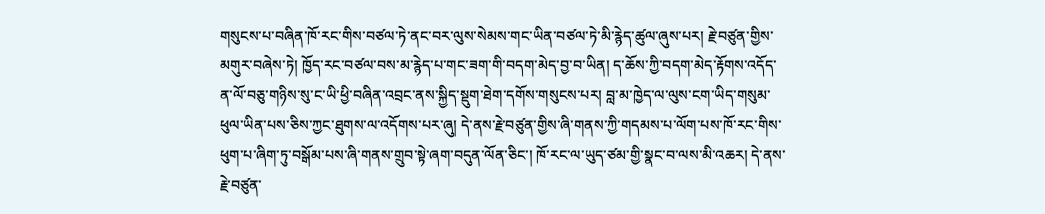གསུངས་པ་བཞིན་ཁོ་རང་གིས་བཙལ་ཏེ་ནང་བར་ལུས་སེམས་གང་ཡིན་བཙལ་ཏེ་མི་རྙེད་ཚུལ་ཞུས་པར། རྗེ་བཙུན་གྱིས་མགུར་བཞེས་ཏེ། ཁྱོད་རང་བཙལ་བས་མ་རྙེད་པ་གང་ཟག་གི་བདག་མེད་བྱ་བ་ཡིན། ད་ཆོས་ཀྱི་བདག་མེད་རྟོགས་འདོད་ན་ལོ་བཅུ་གཉིས་སུ་ང་ཡི་ཕྱི་བཞིན་འབྲང་ནས་སྐྱིད་སྡུག་ཐེག་དགོས་གསུངས་པར། བླ་མ་ཁྱེད་ལ་ལུས་ངག་ཡིད་གསུམ་ཕུལ་ཡིན་པས་ཅིས་ཀྱང་ཐུགས་ལ་འདོགས་པར་ཞུ། དེ་ནས་རྗེ་བཙུན་གྱིས་ཞི་གནས་ཀྱི་གདམས་པ་ལོག་པས་ཁོ་རང་གིས་ཕུག་པ་ཞིག་ཏུ་བསྒོམ་པས་ཞི་གནས་གྲུབ་སྟེ་ཞག་བདུན་ལོན་ཅིང་། ཁོ་རང་ལ་ཡུད་ཙམ་གྱི་སྣང་བ་ལས་མི་འཆར། དེ་ནས་རྗེ་བཙུན་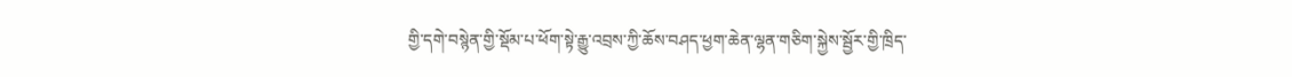གྱི་དགེ་བསྙེན་གྱི་སྡོམ་པ་ཕོག་སྟེ་རྒྱུ་འབྲས་ཀྱི་ཆོས་བཤད་ཕྱག་ཆེན་ལྷན་གཅིག་སྐྱེས་སྦྱོར་གྱི་ཁྲིད་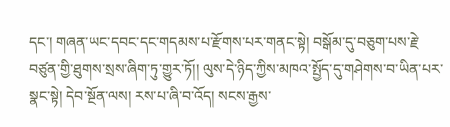དང་། གཞན་ཡང་དབང་དང་གདམས་པ་རྫོགས་པར་གནང་སྟེ། བསྒོམ་དུ་བཅུག་པས་རྗེ་བཙུན་གྱི་ཐུགས་སྲས་ཞིག་ཏུ་གྱུར་ཏོ།། ལུས་དེ་ཉིད་ཀྱིས་མཁའ་སྤྱོད་དུ་གཤེགས་བ་ཡིན་པར་སྣང་སྟེ། དེབ་སྔོན་ལས། རས་པ་ཞི་བ་འོད། སངས་རྒྱས་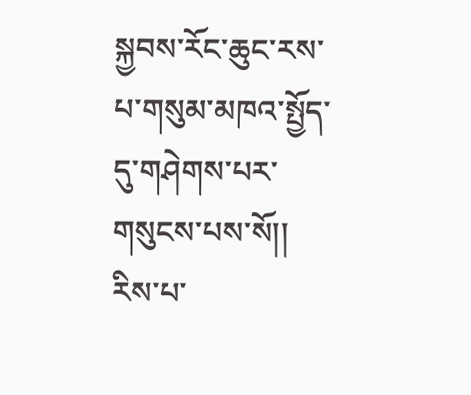སྐྱབས་རོང་ཆུང་རས་པ་གསུམ་མཁའ་སྤྱོད་དུ་གཤེགས་པར་གསུངས་པས་སོ།། རིས་པ་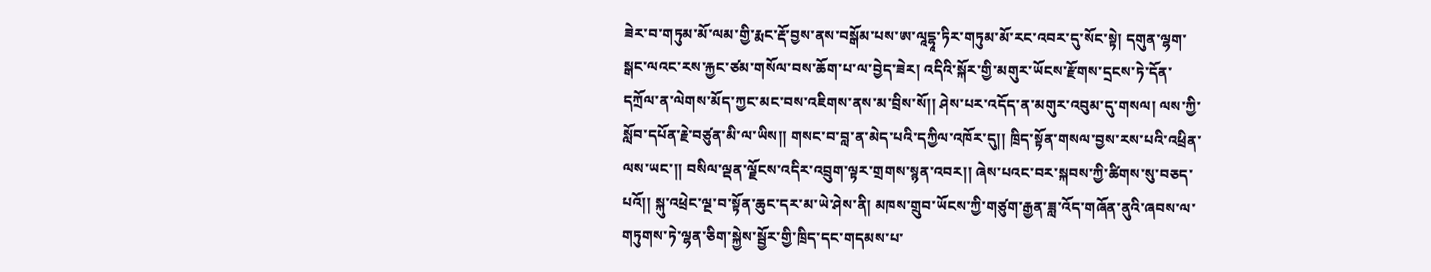ཟེར་བ་གཏུམ་མོ་ལམ་གྱི་རྨང་རྡོ་བྱས་ནས་བསྒོམ་པས་ཨ་ལཱདྷཱ་ཏིར་གཏུམ་མོ་རང་འབར་དུ་སོང་སྟེ། དགུན་ལྷག་སྒང་ལའང་རས་རྐྱང་ཙམ་གསོལ་བས་ཆོག་པ་ལ་བྱེད་ཟེར། འདིའི་སྐོར་གྱི་མགུར་ཡོངས་རྫོགས་དྲངས་ཏེ་དོན་དཀྲོལ་ན་ལེགས་མོད་ཀྱང་མང་བས་འཇིགས་ནས་མ་བྲིས་སོ།། ཤེས་པར་འདོད་ན་མགུར་འབུམ་དུ་གསལ། ལས་ཀྱི་སློབ་དཔོན་རྗེ་བཙུན་མི་ལ་ཡིས།། གསང་བ་བླ་ན་མེད་པའི་དཀྱིལ་འཁོར་དུ།། ཁྲིད་སྟོན་གསལ་བྱས་རས་པའི་འཕྲིན་ལས་ཡང་།། བསིལ་ལྡན་ལྗོངས་འདིར་འབྲུག་ལྟར་གྲགས་སྙན་འབར།། ཞེས་པའང་བར་སྐབས་ཀྱི་ཚིགས་སུ་བཅད་པའོ།། སྐུ་འཕྲེང་ལྔ་བ་སྟོན་ཆུང་དར་མ་ཡེ་ཤེས་ནི། མཁས་གྲུབ་ཡོངས་ཀྱི་གཙུག་རྒྱན་ཟླ་འོད་གཞོན་ནུའི་ཞབས་ལ་གཏུགས་ཏེ་ལྷན་ཅིག་སྐྱེས་སྦྱོར་གྱི་ཁྲིད་དང་གདམས་པ་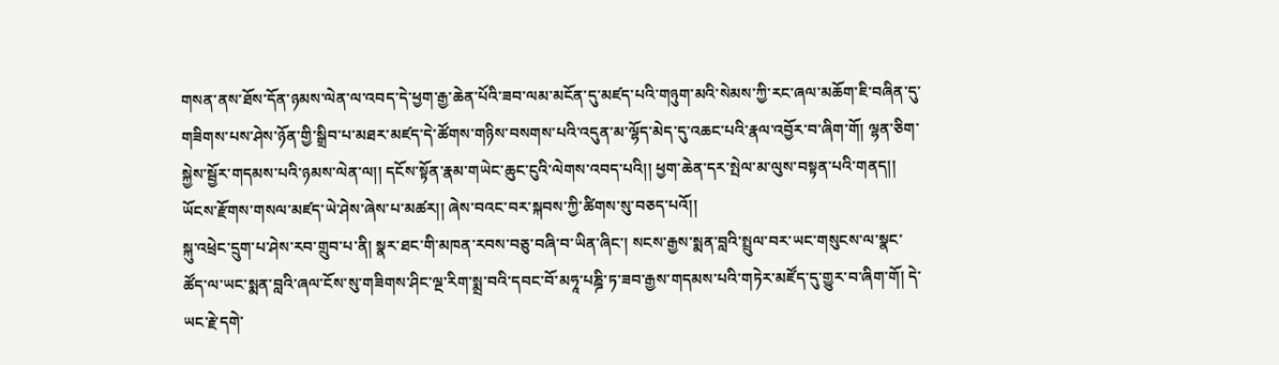གསན་ནས་ཐོས་དོན་ཉམས་ལེན་ལ་འབད་དེ་ཕྱག་རྒྱ་ཆེན་པོའི་ཟབ་ལམ་མངོན་དུ་མཛད་པའི་གཉུག་མའི་སེམས་ཀྱི་རང་ཞལ་མཆོག་ཇི་བཞིན་དུ་གཟིགས་པས་ཤེས་ཉོན་གྱི་སྒྲིབ་པ་མཐར་མཛད་དེ་ཚོགས་གཉིས་བསགས་པའི་འདུན་མ་ལྷོད་མེད་དུ་འཆང་པའི་རྣལ་འབྱོར་བ་ཞིག་གོ། ལྷན་ཅིག་སྐྱེས་སྦྱོར་གདམས་པའི་ཉམས་ལེན་ལ།། དངོས་སྟོན་རྣམ་གཡེང་ཆུང་ངུའི་ལེགས་འབད་པའི།། ཕྱག་ཆེན་དར་སྤེལ་མ་ལུས་བསྟན་པའི་གནད།། ཡོངས་རྫོགས་གསལ་མཛད་ཡེ་ཤེས་ཞེས་པ་མཚར།། ཞེས་བའང་བར་སྐབས་ཀྱི་ཚིགས་སུ་བཅད་པའོ།།
སྐུ་འཕྲེང་དྲུག་པ་ཤེས་རབ་གྲུབ་པ་ནི། སྣར་ཐང་གི་མཁན་རབས་བཅུ་བཞི་བ་ཡིན་ཞིང་། སངས་རྒྱས་སྨན་བླའི་སྤྲུལ་བར་ཡང་གསུངས་ལ་སྣང་ཚོད་ལ་ཡང་སྨན་བླའི་ཞལ་ངོས་སུ་གཟིགས་ཤིང་ལྔ་རིག་སྨྲ་བའི་དབང་བོ་མཧཱ་པཎྜི་ཏ་ཟབ་རྒྱས་གདམས་པའི་གཏེར་མཛོད་དུ་གྱུར་བ་ཞིག་གོ། དེ་ཡང་རྗེ་དགེ་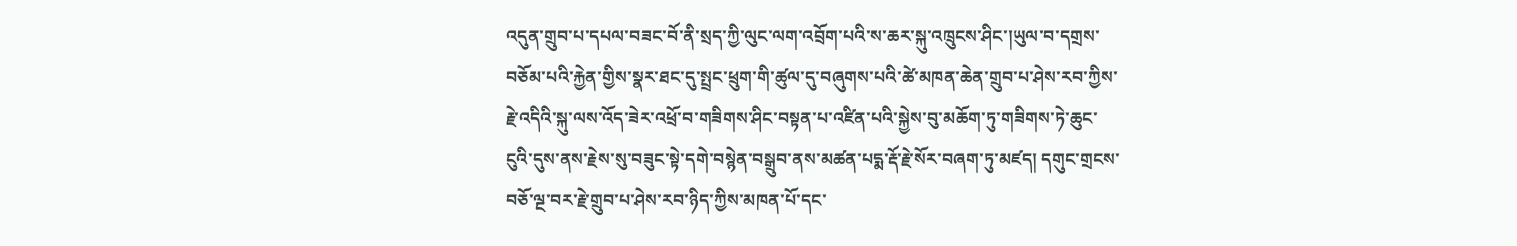འདུན་གྲུབ་པ་དཔལ་བཟང་བོ་ནི་སྲད་ཀྱི་ལུང་ལག་འབྲོག་པའི་ས་ཆར་སྐུ་འཁྲུངས་ཤིང་།ཡུལ་བ་དགྲས་བཅོམ་པའི་རྐྱེན་གྱིས་སྣར་ཐང་དུ་སྤྲང་ཕྲུག་གི་ཚུལ་དུ་བཞུགས་པའི་ཚེ་མཁན་ཆེན་གྲུབ་པ་ཤེས་རབ་ཀྱིས་རྗེ་འདིའི་སྐུ་ལས་འོད་ཟེར་འཕྲོ་བ་གཟིགས་ཤིང་བསྟན་པ་འཛིན་པའི་སྐྱེས་བུ་མཆོག་ཏུ་གཟིགས་ཏེ་ཆུང་ངུའི་དུས་ནས་རྗེས་སུ་བཟུང་སྟེ་དགེ་བསྙེན་བསྒྲུབ་ནས་མཚན་པདྨ་རྡོ་རྗེ་སོར་བཞག་ཏུ་མཛད། དགུང་གྲངས་བཅོ་ལྔ་བར་རྗེ་གྲུབ་པ་ཤེས་རབ་ཉིད་ཀྱིས་མཁན་པོ་དང་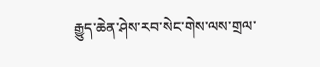རྒྱུད་ཆེན་ཤེས་རབ་སེང་གེས་ལས་གྲལ་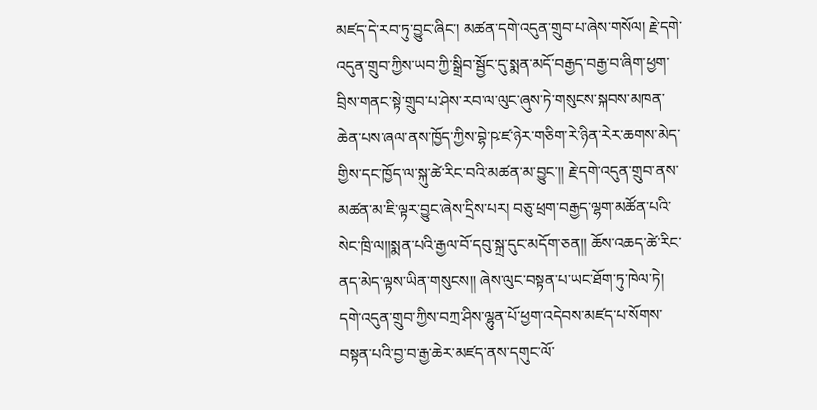མཛད་དེ་རབ་ཏུ་བྱུང་ཞིང་། མཚན་དགེ་འདུན་གྲུབ་པ་ཞེས་གསོལ། རྗེ་དགེ་འདུན་གྲུབ་ཀྱིས་ཡབ་ཀྱི་སྒྲིབ་སྦྱོང་དུ་སྨན་མདོ་བརྒྱད་བརྒྱ་བ་ཞིག་ཕྱག་བྲིས་གནང་སྟེ་གྲུབ་པ་ཤེས་རབ་ལ་ལུང་ཞུས་ཏེ་གསུངས་སྐབས་མཁན་ཆེན་པས་ཞལ་ནས་ཁྱོད་ཀྱིས་བྷེ་ཥ་ཛ་ཉེར་གཅིག་རེ་ཉིན་རེར་ཆགས་མེད་གྱིས་དང་ཁྱོད་ལ་སྐུ་ཚེ་རིང་བའི་མཚན་མ་བྱུང་།། རྗེ་དགེ་འདུན་གྲུབ་ནས་མཚན་མ་ཇི་ལྟར་བྱུང་ཞེས་དྲིས་པར། བཅུ་ཕྲག་བརྒྱད་ལྷག་མཚོན་པའི་སེང་ཁྲི་ལ།།སྨན་པའི་རྒྱལ་བོ་དབུ་སྐྲ་དུང་མདོག་ཅན།། ཆོས་འཆད་ཚེ་རིང་ནད་མེད་ལྟས་ཡིན་གསུངས།། ཞེས་ལུང་བསྟན་པ་ཡང་ཐོག་ཏུ་ཁེལ་ཏེ། དགེ་འདུན་གྲུབ་ཀྱིས་བཀྲ་ཤིས་ལྷུན་པོ་ཕྱག་འདེབས་མཛད་པ་སོགས་བསྟན་པའི་བྱ་བ་རྒྱ་ཆེར་མཛད་ནས་དགུང་ལོ་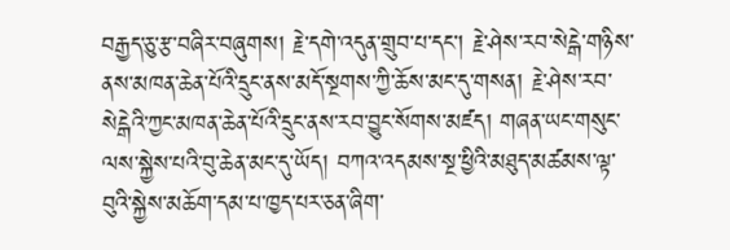བརྒྱད་ཅུ་རྩ་བཞིར་བཞུགས། རྗེ་དགེ་འདུན་གྲུབ་པ་དང་། རྗེ་ཤེས་རབ་སེངྒེ་གཉིས་ནས་མཁན་ཆེན་པོའི་དྲུང་ནས་མདོ་སྔགས་ཀྱི་ཆོས་མང་དུ་གསན། རྗེ་ཤེས་རབ་སེངྒེའི་ཀྱང་མཁན་ཆེན་པོའི་དྲུང་ནས་རབ་བྱུང་སོགས་མཛད། གཞན་ཡང་གསུང་ལས་སྐྱེས་པའི་བུ་ཆེན་མང་དུ་ཡོད། བཀའ་འདམས་སྔ་ཕྱིའི་མཐུད་མཚམས་ལྟ་བུའི་སྐྱེས་མཆོག་དམ་པ་ཁྱད་པར་ཅན་ཞིག་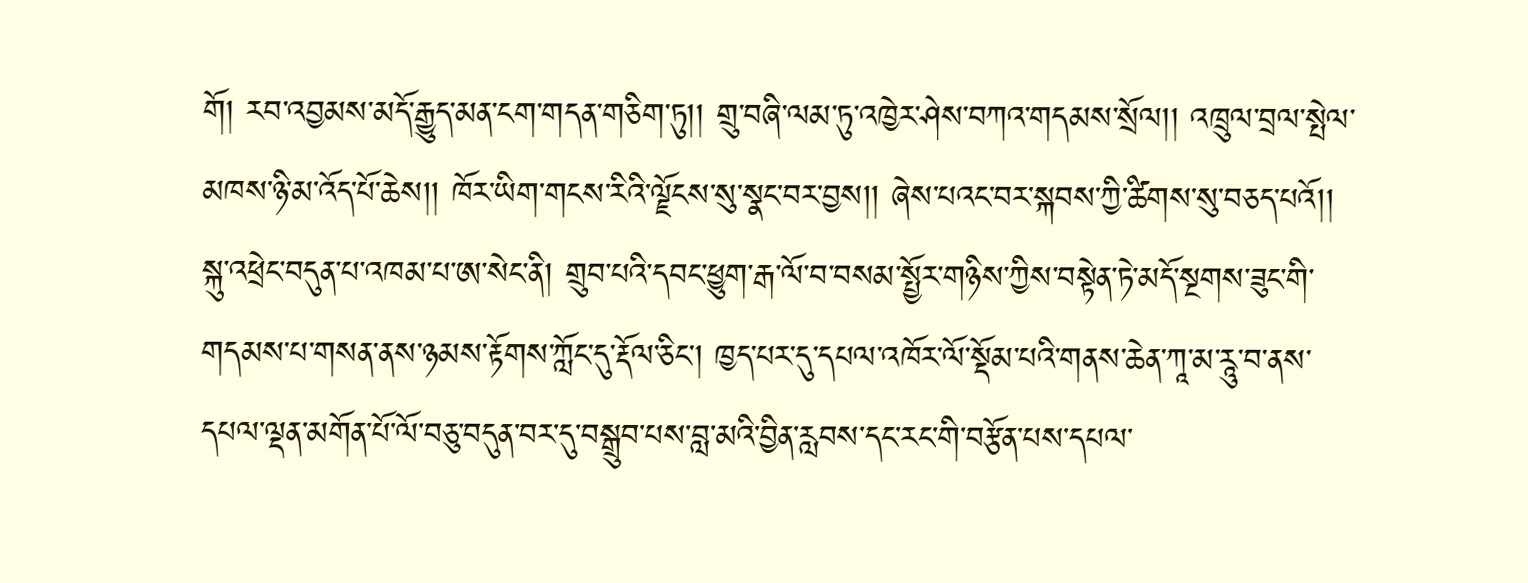གོ། རབ་འབྱམས་མདོ་རྒྱུད་མན་ངག་གདན་གཅིག་ཏུ།། གྲུ་བཞི་ལམ་ཏུ་འཁྱེར་ཤེས་བཀའ་གདམས་སྲོལ།། འཁྲུལ་བྲལ་སྤེལ་མཁས་ཉི་མ་འོད་པོ་ཆེས།། ཁོར་ཡིག་གངས་རིའི་ལྗོངས་སུ་སྣང་བར་བྱས།། ཞེས་པའང་བར་སྐབས་ཀྱི་ཚིགས་སུ་བཅད་པའོ།།
སྐུ་འཕྲེང་བདུན་པ་འཁམ་པ་ཨ་སེང་ནི། གྲུབ་པའི་དབང་ཕྱུག་རྒ་ལོ་བ་བསམ་སྤྱོར་གཉིས་ཀྱིས་བསྟེན་ཏེ་མདོ་སྔགས་ཟུང་གི་གདམས་པ་གསན་ནས་ཉམས་རྟོགས་ཀློང་དུ་རྡོལ་ཅིང་། ཁྱད་པར་དུ་དཔལ་འཁོར་ལོ་སྡོམ་པའི་གནས་ཆེན་ཀཱ་མ་རཱུ་བ་ནས་དཔལ་ལྡན་མགོན་པོ་ལོ་བཅུ་བདུན་བར་དུ་བསྒྲུབ་པས་བླ་མའི་བྱིན་རླབས་དང་རང་གི་བརྩོན་པས་དཔལ་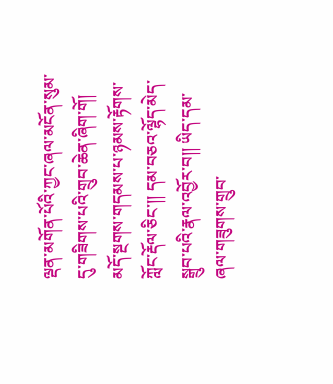ལྡན་མགོན་པོའི་ཀྱང་ཞལ་མངོན་སུམ་དུ་གཟིགས་པའི་གྲུབ་ཆེན་ཞིག་གོ། མདོ་སྔགས་གདམས་པ་ཉམས་རྟོགས་ཀློང་རྡོལ་ཅིང་།། དམ་བཅའ་ལྷོད་མེད་སྒྲུབ་པའི་རྣལ་འབྱོར་བ།། ཡིད་དམ་ཞལ་གཟུགས་གྲུབ་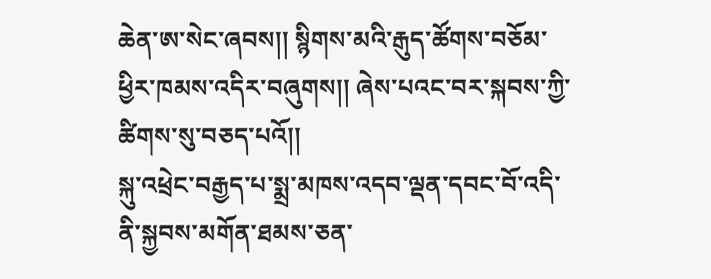ཆེན་ཨ་སེང་ཞབས།། སྙིགས་མའི་རྒུད་ཚོགས་བཅོམ་ཕྱིར་ཁམས་འདིར་བཞུགས།། ཞེས་པའང་བར་སྐབས་ཀྱི་ཚིགས་སུ་བཅད་པའོ།།
སྐུ་འཕྲེང་བརྒྱད་པ་སྨྲ་མཁས་འདབ་ལྡན་དབང་བོ་འདི་ནི་སྐྱབས་མགོན་ཐམས་ཅན་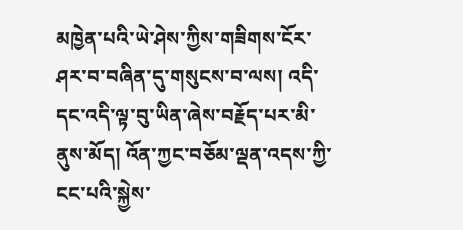མཁྱེན་པའི་ཡེ་ཤེས་ཀྱིས་གཟིགས་ངོར་ཤར་བ་བཞིན་དུ་གསུངས་བ་ལས། འདི་དང་འདི་ལྟ་བུ་ཡིན་ཞེས་བརྗོད་པར་མི་ནུས་མོད། འོན་ཀྱང་བཅོམ་ལྡན་འདས་ཀྱི་ངང་པའི་སྐྱེས་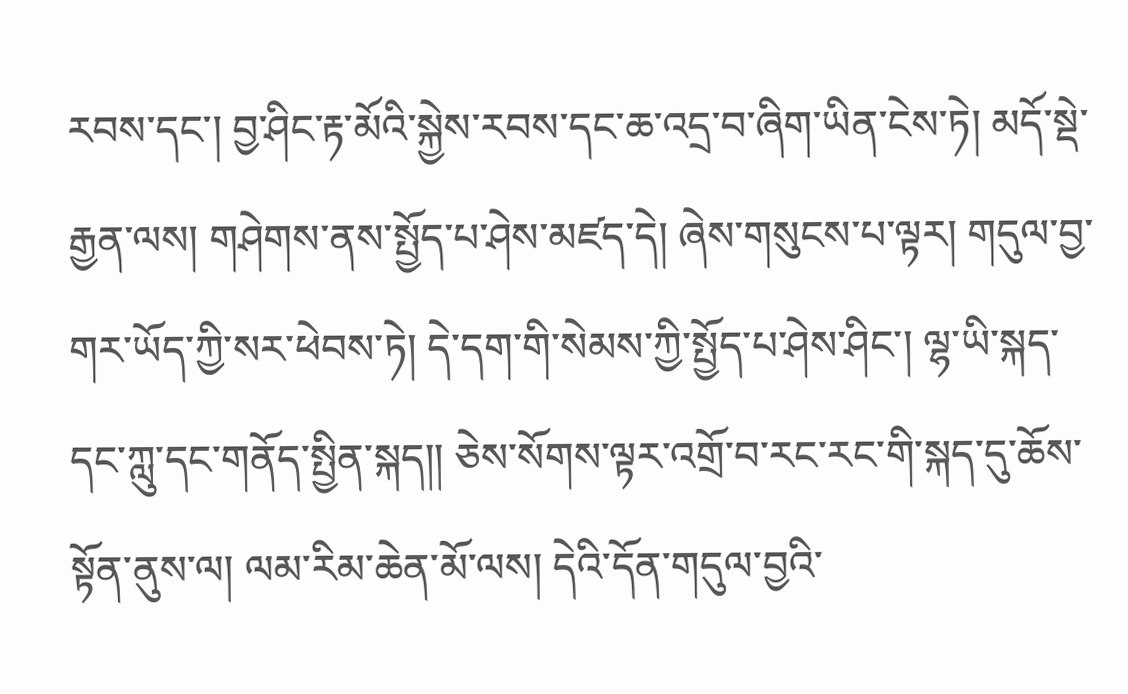རབས་དང་། བྱ་ཤིང་རྟ་མོའི་སྐྱེས་རབས་དང་ཆ་འདྲ་བ་ཞིག་ཡིན་ངེས་ཏེ། མདོ་སྡེ་རྒྱན་ལས། གཤེགས་ནས་སྤྱོད་པ་ཤེས་མཛད་དེ། ཞེས་གསུངས་པ་ལྟར། གདུལ་བྱ་གར་ཡོད་ཀྱི་སར་ཕེབས་ཏེ། དེ་དག་གི་སེམས་ཀྱི་སྤྱོད་པ་ཤེས་ཤིང་། ལྷ་ཡི་སྐད་དང་ཀླུ་དང་གནོད་སྤྱིན་སྐད།། ཅེས་སོགས་ལྟར་འགྲོ་བ་རང་རང་གི་སྐད་དུ་ཆོས་སྟོན་ནུས་ལ། ལམ་རིམ་ཆེན་མོ་ལས། དེའི་དོན་གདུལ་བྱའི་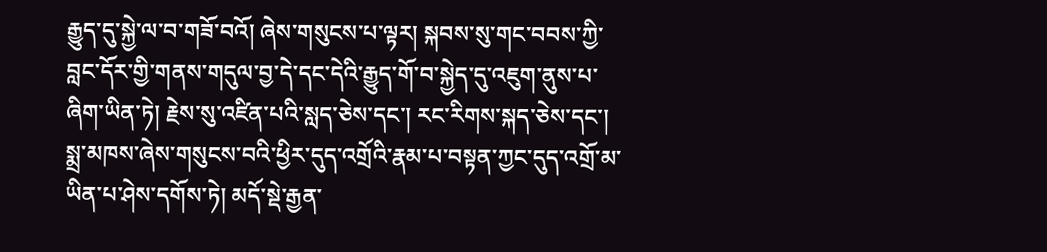རྒྱུད་དུ་སྐྱེ་ལ་བ་གཟོ་བའོ། ཞེས་གསུངས་པ་ལྟར། སྐབས་སུ་གང་བབས་ཀྱི་བླང་དོར་གྱི་གནས་གདུལ་བྱ་དེ་དང་དེའི་རྒྱུད་གོ་བ་སྐྱེད་དུ་འཇུག་ནུས་པ་ཞིག་ཡིན་ཏེ། རྗེས་སུ་འཛིན་པའི་སླད་ཅེས་དང་། རང་རིགས་སྐད་ཅེས་དང་། སྨྲ་མཁས་ཞེས་གསུངས་བའི་ཕྱིར་དུད་འགྲོའི་རྣམ་པ་བསྟན་ཀྱང་དུད་འགྲོ་མ་ཡིན་པ་ཤེས་དགོས་ཏེ། མདོ་སྡེ་རྒྱན་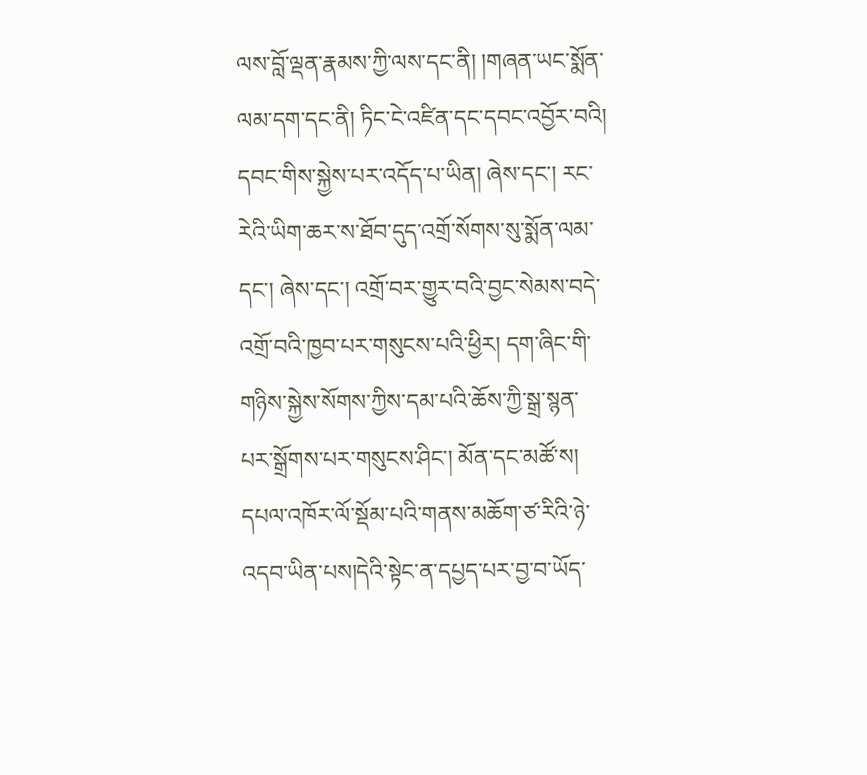ལས་བློ་ལྡན་རྣམས་ཀྱི་ལས་དང་ནི། །གཞན་ཡང་སྨོན་ལམ་དག་དང་ནི། ཏིང་ངེ་འཛིན་དང་དབང་འབྱོར་བའི། དབང་གིས་སྐྱེས་པར་འདོད་པ་ཡིན། ཞེས་དང་། རང་རེའི་ཡིག་ཆར་ས་ཐོབ་དུད་འགྲོ་སོགས་སུ་སྨོན་ལམ་དང་། ཞེས་དང་། འགྲོ་བར་གྱུར་བའི་བྱང་སེམས་བདེ་འགྲོ་བའི་ཁྱབ་པར་གསུངས་པའི་ཕྱིར། དག་ཞིང་གི་གཉིས་སྐྱེས་སོགས་ཀྱིས་དམ་པའི་ཆོས་ཀྱི་སྒྲ་སྙན་པར་སྒྲོགས་པར་གསུངས་ཤིང་། མོན་དང་མཚོ་ས། དཔལ་འཁོར་ལོ་སྡོམ་པའི་གནས་མཆོག་ཙ་རིའི་ཉེ་འདབ་ཡིན་པས།དེའི་སྟེང་ན་དཔྱད་པར་བྱ་བ་ཡོད་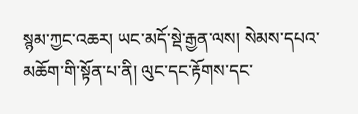སྙམ་ཀྱང་འཆར། ཡང་མདོ་སྡེ་རྒྱན་ལས། སེམས་དཔའ་མཆོག་གི་སྟོན་པ་ནི། ལུང་དང་རྟོགས་དང་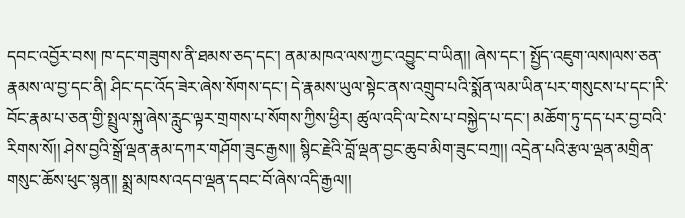དབང་འབྱོར་བས། ཁ་དང་གཟུགས་ནི་ཐམས་ཅད་དང་། ནམ་མཁའ་ལས་ཀྱང་འབྱུང་བ་ཡིན།། ཞེས་དང་། སྤྱོད་འཇུག་ལས།ལས་ཅན་རྣམས་ལ་བྱ་དང་ནི། ཤིང་དང་འོད་ཟེར་ཞེས་སོགས་དང་། དེ་རྣམས་ཡུལ་སྟེང་ནས་འགྲུབ་པའི་སྨོན་ལམ་ཡིན་པར་གསུངས་པ་དང་།རི་བོང་རྣམ་པ་ཅན་གྱི་སྤྲུལ་སྐུ་ཞེས་རླུང་ལྟར་གྲགས་པ་སོགས་ཀྱིས་ཕྱིར། ཚུལ་འདི་ལ་ངེས་པ་བསྐྱེད་པ་དང་། མཆོག་ཏུ་དད་པར་བྱ་བའི་རིགས་སོ།། ཤེས་བྱའི་སྒྲོ་ལྡན་རྣམ་དཀར་གཤོག་ཟུང་རྒྱས།། སྙིང་རྗེའི་བློ་ལྡན་བྱང་ཆུབ་མིག་ཟུང་བཀྲ།། འདྲེན་པའི་རྩལ་ལྡན་མགྲིན་གསུང་ཆོས་ཕུང་སྙན།། སྨྲ་མཁས་འདབ་ལྡན་དབང་བོ་ཞེས་འདི་རྒྱལ།།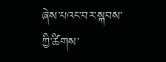ཞེས་པའང་བར་སྐབས་ཀྱི་ཚིགས་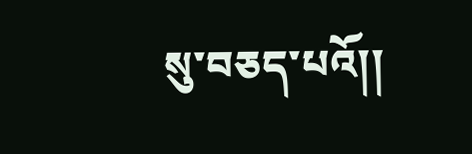སུ་བཅད་པའོ།།